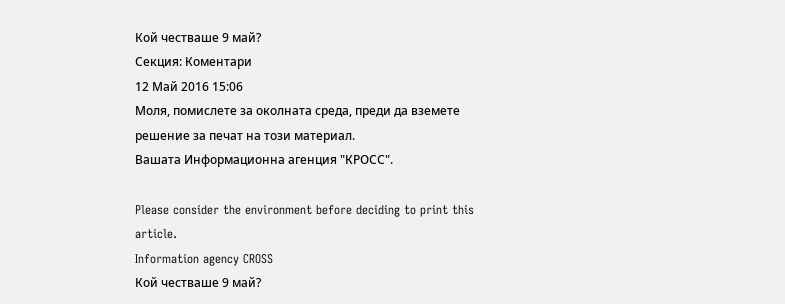Кой честваше 9 май?
Секция: Коментари
12 Май 2016 15:06
Моля, помислете за околната среда, преди да вземете решение за печат на този материал.
Вашата Информационна агенция "КРОСС".

Please consider the environment before deciding to print this article.
Information agency CROSS
Кой честваше 9 май?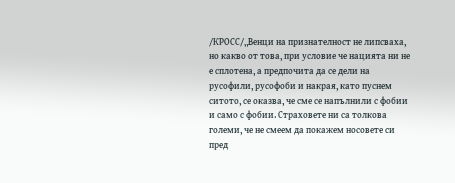/КРОСС/„Венци на признателност не липсваха, но какво от това, при условие че нацията ни не е сплотена, а предпочита да се дели на русофили, русофоби и накрая, като пуснем ситото, се оказва, че сме се напълнили с фобии и само с фобии. Страховете ни са толкова големи, че не смеем да покажем носовете си пред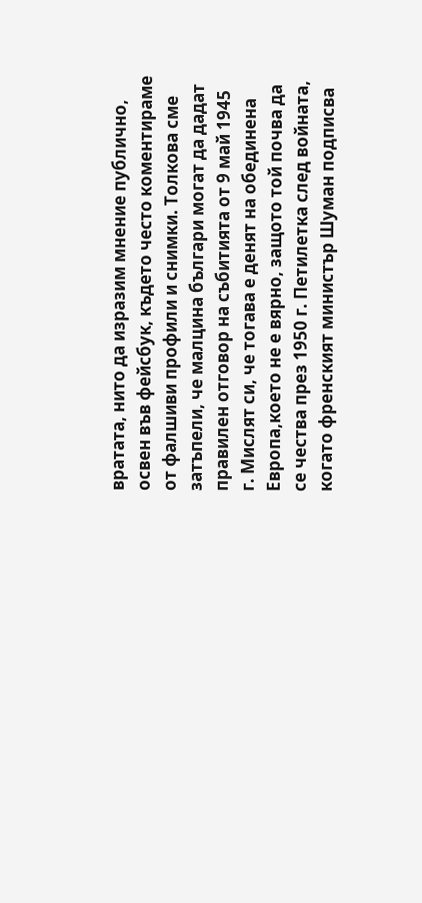вратата, нито да изразим мнение публично, освен във фейсбук, където често коментираме от фалшиви профили и снимки. Толкова сме затъпели, че малцина българи могат да дадат правилен отговор на събитията от 9 май 1945 г. Мислят си, че тогава е денят на обединена Европа,което не е вярно, защото той почва да се чества през 1950 г. Петилетка след войната, когато френският министър Шуман подписва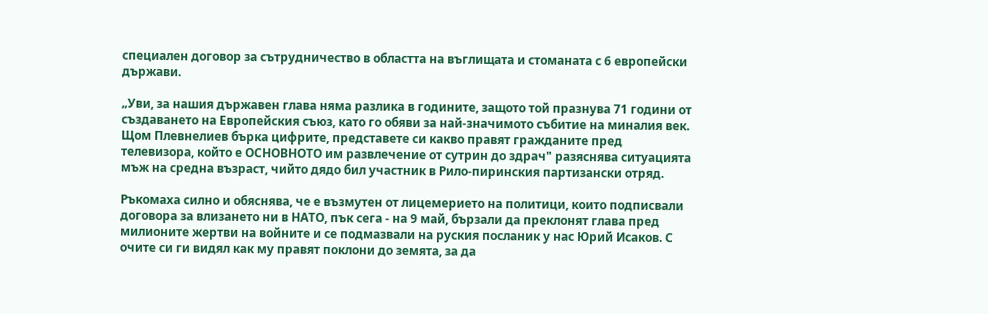специален договор за сътрудничество в областта на въглищата и стоманата с 6 европейски държави.

„Уви, за нашия държавен глава няма разлика в годините, защото той празнува 71 години от създаването на Европейския съюз, като го обяви за най-значимото събитие на миналия век. Щом Плевнелиев бърка цифрите, представете си какво правят гражданите пред телевизора, който е ОСНОВНОТО им развлечение от сутрин до здрач" разяснява ситуацията мъж на средна възраст, чийто дядо бил участник в Рило-пиринския партизански отряд.

Ръкомаха силно и обяснява, че е възмутен от лицемерието на политици, които подписвали договора за влизането ни в НАТО, пък сега - на 9 май, бързали да преклонят глава пред милионите жертви на войните и се подмазвали на руския посланик у нас Юрий Исаков. С очите си ги видял как му правят поклони до земята, за да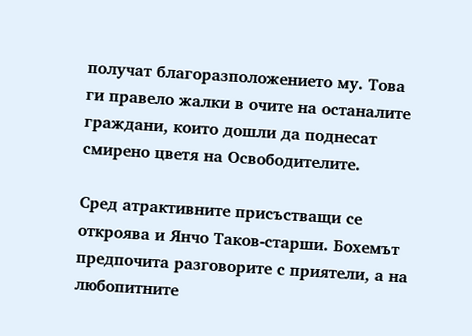получат благоразположението му. Това ги правело жалки в очите на останалите граждани, които дошли да поднесат смирено цветя на Освободителите.

Сред атрактивните присъстващи се откроява и Янчо Таков-старши. Бохемът предпочита разговорите с приятели, а на любопитните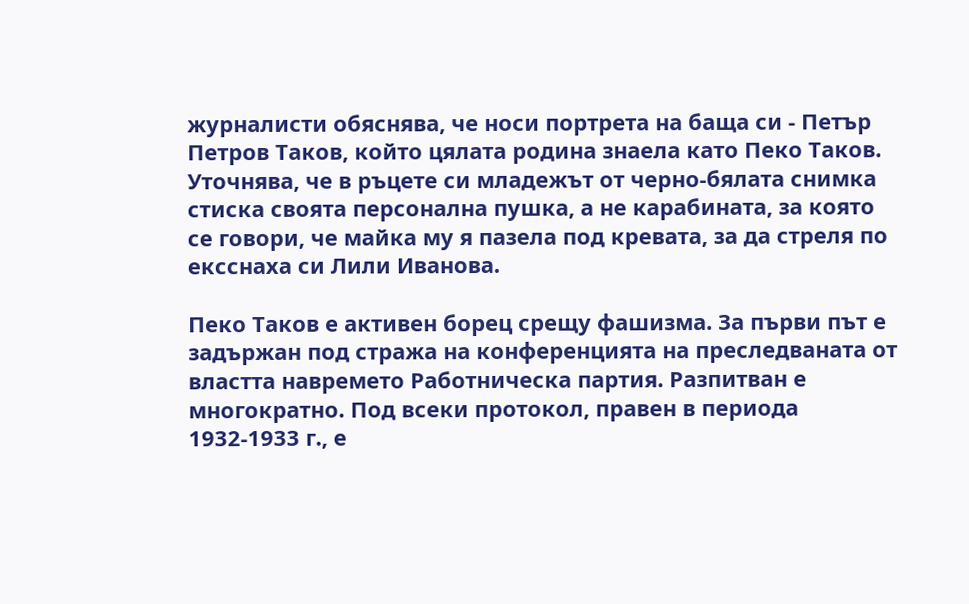журналисти обяснява, че носи портрета на баща си - Петър Петров Таков, който цялата родина знаела като Пеко Таков. Уточнява, че в ръцете си младежът от черно-бялата снимка стиска своята персонална пушка, а не карабината, за която се говори, че майка му я пазела под кревата, за да стреля по ексснаха си Лили Иванова.

Пеко Таков е активен борец срещу фашизма. За първи път е задържан под стража на конференцията на преследваната от властта навремето Работническа партия. Разпитван е многократно. Под всеки протокол, правен в периода 1932-1933 г., е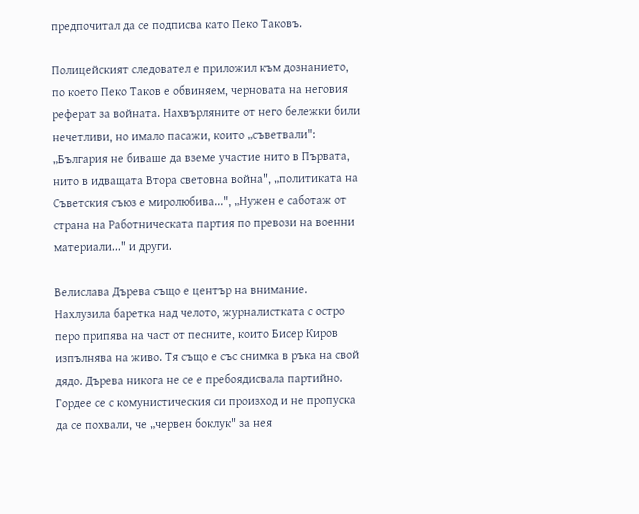предпочитал да се подписва като Пеко Таковъ.

Полицейският следовател е приложил към дознанието, по което Пеко Таков е обвиняем, черновата на неговия реферат за войната. Нахвърляните от него бележки били нечетливи, но имало пасажи, които „съветвали": „България не биваше да вземе участие нито в Първата, нито в идващата Втора световна война", „политиката на Съветския съюз е миролюбива...", „Нужен е саботаж от страна на Работническата партия по превози на военни материали..." и други.

Велислава Дърева също е център на внимание. Нахлузила баретка над челото, журналистката с остро перо припява на част от песните, които Бисер Киров изпълнява на живо. Тя също е със снимка в ръка на свой дядо. Дърева никога не се е пребоядисвала партийно. Гордее се с комунистическия си произход и не пропуска да се похвали, че „червен боклук" за нея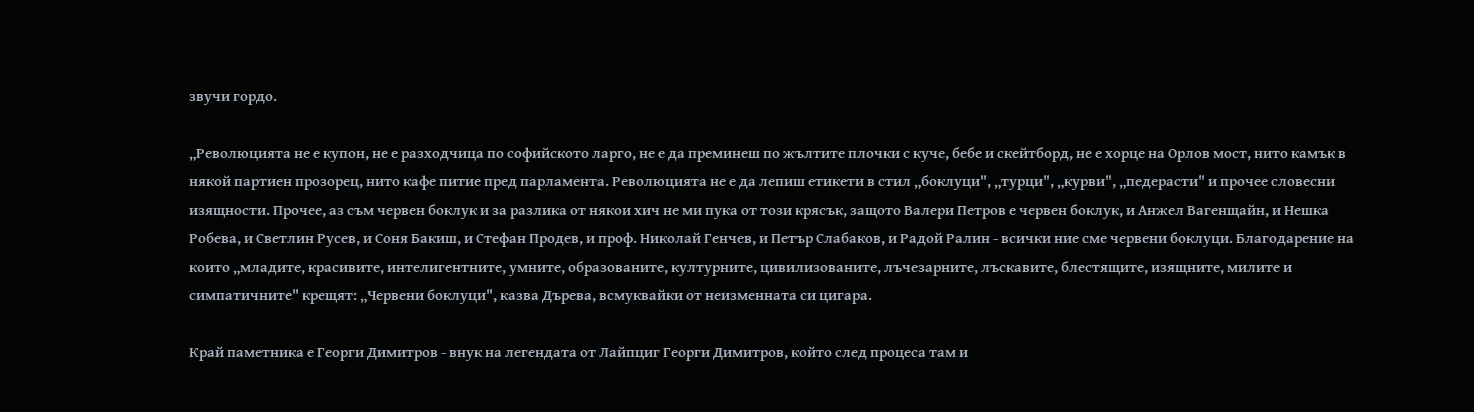звучи гордо.

„Революцията не е купон, не е разходчица по софийското ларго, не е да преминеш по жълтите плочки с куче, бебе и скейтборд, не е хорце на Орлов мост, нито камък в някой партиен прозорец, нито кафе питие пред парламента. Революцията не е да лепиш етикети в стил „боклуци", „турци", „курви", „педерасти" и прочее словесни изящности. Прочее, аз съм червен боклук и за разлика от някои хич не ми пука от този крясък, защото Валери Петров е червен боклук, и Анжел Вагенщайн, и Нешка Робева, и Светлин Русев, и Соня Бакиш, и Стефан Продев, и проф. Николай Генчев, и Петър Слабаков, и Радой Ралин - всички ние сме червени боклуци. Благодарение на които „младите, красивите, интелигентните, умните, образованите, културните, цивилизованите, лъчезарните, лъскавите, блестящите, изящните, милите и симпатичните" крещят: „Червени боклуци", казва Дърева, всмуквайки от неизменната си цигара.

Край паметника е Георги Димитров - внук на легендата от Лайпциг Георги Димитров, който след процеса там и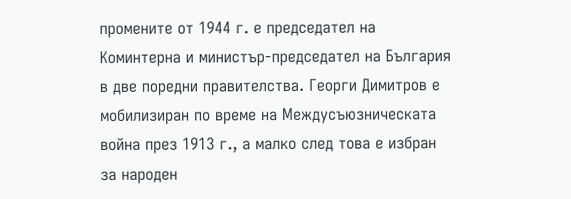промените от 1944 г. е председател на Коминтерна и министър-председател на България в две поредни правителства. Георги Димитров е мобилизиран по време на Междусъюзническата война през 1913 г., а малко след това е избран за народен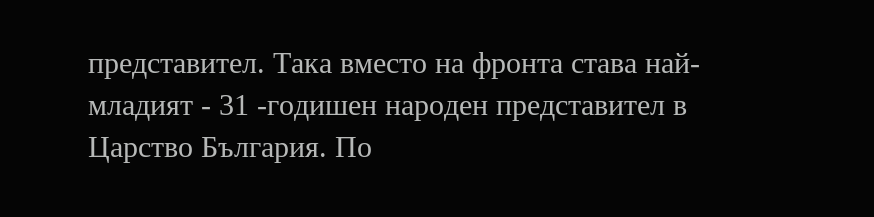представител. Така вместо на фронта става най-младият - 31 -годишен народен представител в Царство България. По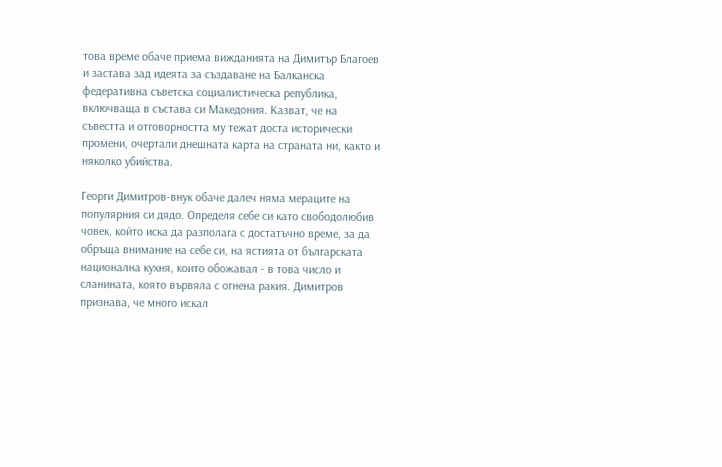това време обаче приема вижданията на Димитър Благоев и застава зад идеята за създаване на Балканска федеративна съветска социалистическа република, включваща в състава си Македония. Казват, че на съвестта и отговорността му тежат доста исторически промени, очертали днешната карта на страната ни, както и няколко убийства.

Георги Димитров-внук обаче далеч няма мераците на популярния си дядо. Определя себе си като свободолюбив човек, който иска да разполага с достатъчно време, за да обръща внимание на себе си, на ястията от българската национална кухня, които обожавал - в това число и сланината, която вървяла с огнена ракия. Димитров признава, че много искал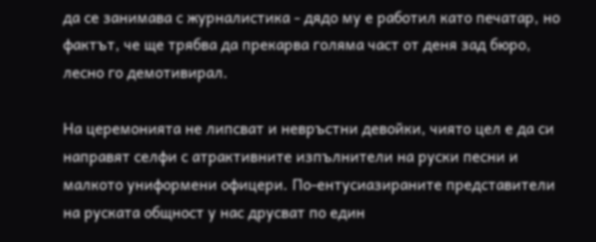да се занимава с журналистика - дядо му е работил като печатар, но фактът, че ще трябва да прекарва голяма част от деня зад бюро, лесно го демотивирал.

На церемонията не липсват и невръстни девойки, чиято цел е да си направят селфи с атрактивните изпълнители на руски песни и малкото униформени офицери. По-ентусиазираните представители на руската общност у нас друсват по един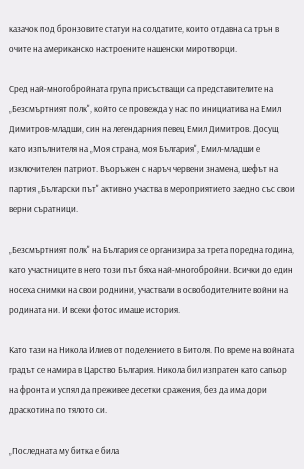казачок под бронзовите статуи на солдатите, които отдавна са трън в очите на американско настроените нашенски миротворци.

Сред най-многобройната група присъстващи са представителите на „Безсмъртният полк", който се провежда у нас по инициатива на Емил Димитров-младши, син на легендарния певец Емил Димитров. Досущ като изпълнителя на „Моя страна, моя България", Емил-младши е изключителен патриот. Въоръжен с наръч червени знамена, шефът на партия „Български път" активно участва в мероприятието заедно със свои верни съратници.

„Безсмъртният полк" на България се организира за трета поредна година, като участниците в него този път бяха най-многобройни. Всички до един носеха снимки на свои роднини, участвали в освободителните войни на родината ни. И всеки фотос имаше история.

Като тази на Никола Илиев от поделението в Битоля. По време на войната градът се намира в Царство България. Никола бил изпратен като сапьор на фронта и успял да преживее десетки сражения, без да има дори драскотина по тялото си.

„Последната му битка е била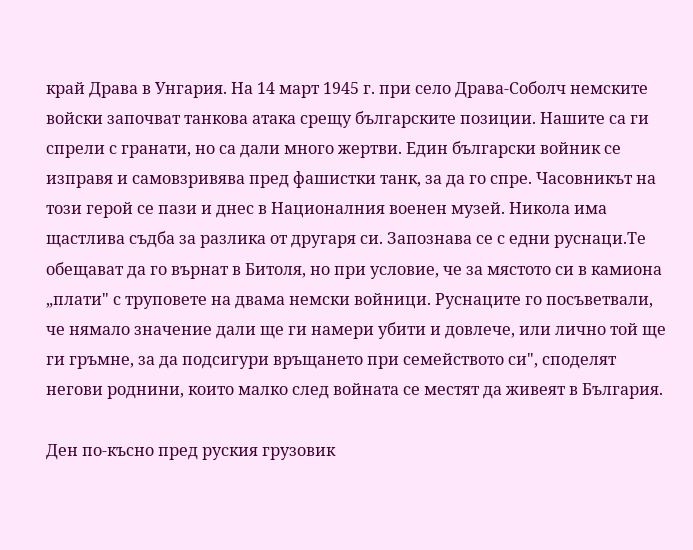край Драва в Унгария. На 14 март 1945 г. при село Драва-Соболч немските войски започват танкова атака срещу българските позиции. Нашите са ги спрели с гранати, но са дали много жертви. Един български войник се изправя и самовзривява пред фашистки танк, за да го спре. Часовникът на този герой се пази и днес в Националния военен музей. Никола има щастлива съдба за разлика от другаря си. Запознава се с едни руснаци.Те обещават да го върнат в Битоля, но при условие, че за мястото си в камиона „плати" с труповете на двама немски войници. Руснаците го посъветвали, че нямало значение дали ще ги намери убити и довлече, или лично той ще ги гръмне, за да подсигури връщането при семейството си", споделят негови роднини, които малко след войната се местят да живеят в България.

Ден по-късно пред руския грузовик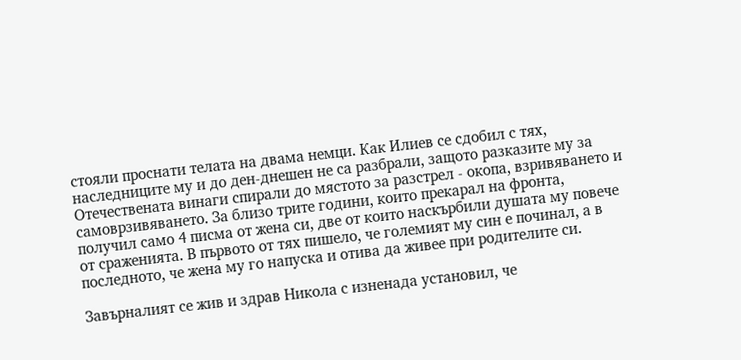стояли проснати телата на двама немци. Как Илиев се сдобил с тях, наследниците му и до ден-днешен не са разбрали, защото разказите му за Отечествената винаги спирали до мястото за разстрел - окопа, взривяването и самоврзивяването. За близо трите години, които прекарал на фронта, получил само 4 писма от жена си, две от които наскърбили душата му повече от сраженията. В първото от тях пишело, че големият му син е починал, а в последното, че жена му го напуска и отива да живее при родителите си.

Завърналият се жив и здрав Никола с изненада установил, че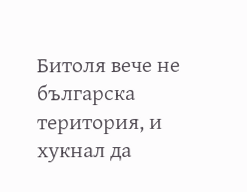Битоля вече не българска територия, и хукнал да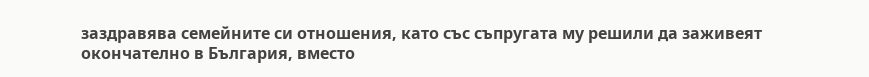заздравява семейните си отношения, като със съпругата му решили да заживеят окончателно в България, вместо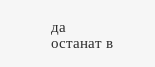да останат в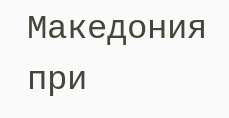Македония при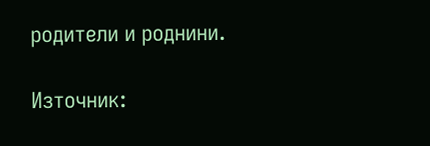родители и роднини.

Източник: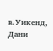в.Уикенд, Дани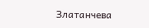Златанчева